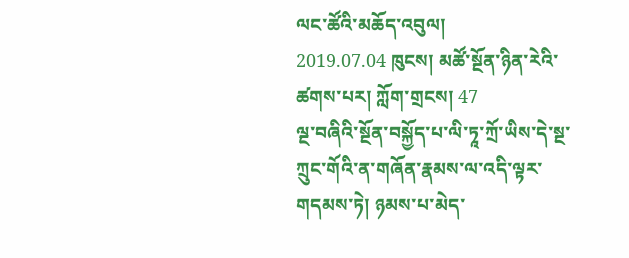ལང་ཚོའི་མཆོད་འབུལ།
2019.07.04 ཁུངས། མཚོ་སྔོན་ཉིན་རེའི་ཚགས་པར། ཀློག་གྲངས། 47
ལྔ་བཞིའི་སྔོན་བསྐྱོད་པ་ལི་ཏཱ་ཀྲོ་ཡིས་དེ་སྔ་ཀྲུང་གོའི་ན་གཞོན་རྣམས་ལ་འདི་ལྟར་གདམས་ཏེ། ཉམས་པ་མེད་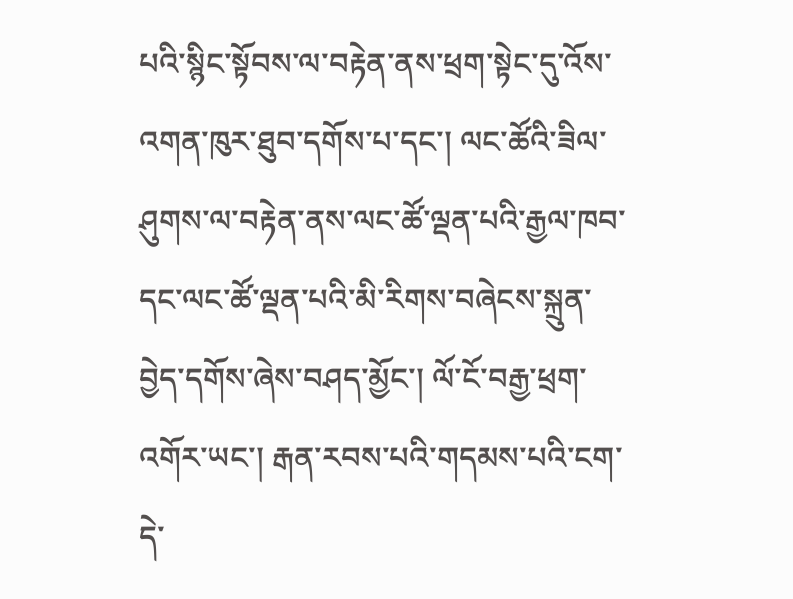པའི་སྙིང་སྟོབས་ལ་བརྟེན་ནས་ཕྲག་སྟེང་དུ་འོས་འགན་ཁུར་ཐུབ་དགོས་པ་དང་། ལང་ཚོའི་ཟིལ་ཤུགས་ལ་བརྟེན་ནས་ལང་ཚོ་ལྡན་པའི་རྒྱལ་ཁབ་དང་ལང་ཚོ་ལྡན་པའི་མི་རིགས་བཞེངས་སྐྲུན་བྱེད་དགོས་ཞེས་བཤད་མྱོང་། ལོ་ངོ་བརྒྱ་ཕྲག་འགོར་ཡང་། རྒན་རབས་པའི་གདམས་པའི་ངག་དེ་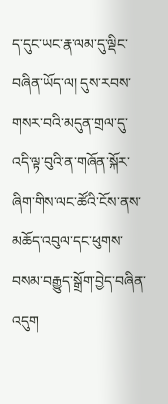ད་དུང་ཡང་རྣ་ལམ་དུ་ལྡིང་བཞིན་ཡོད་ལ། དུས་རབས་གསར་བའི་མདུན་གྲལ་དུ་འདི་ལྟ་བུའི་ན་གཞོན་སྐོར་ཞིག་གིས་ལང་ཚོའི་ངོས་ནས་མཆོད་འབུལ་དང་ཕུགས་བསམ་བརྒྱུད་སྒྲོག་བྱེད་བཞིན་འདུག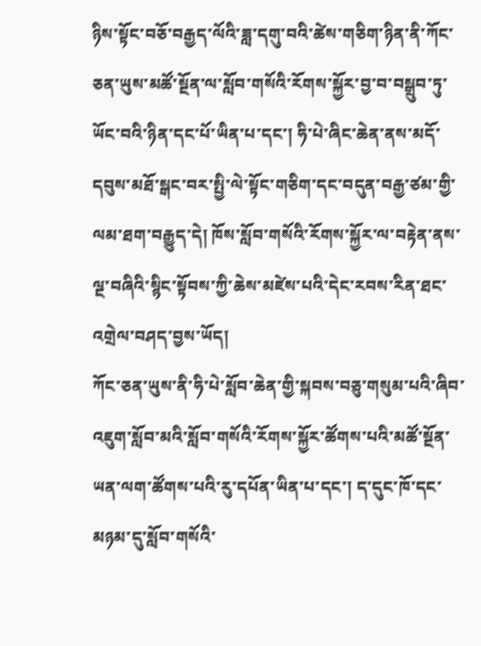ཉིས་སྟོང་བཅོ་བརྒྱད་ལོའི་ཟླ་དགུ་བའི་ཚེས་གཅིག་ཉིན་ནི་ཀོང་ཅན་ཡུས་མཚོ་སྔོན་ལ་སློབ་གསོའི་རོགས་སྐྱོར་བྱ་བ་བསྒྲུབ་ཏུ་ཡོང་བའི་ཉིན་དང་པོ་ཡིན་པ་དང་། ཧི་པེ་ཞིང་ཆེན་ནས་མདོ་དབུས་མཐོ་སྒང་བར་སྤྱི་ལེ་སྟོང་གཅིག་དང་བདུན་བརྒྱ་ཙམ་གྱི་ལམ་ཐག་བརྒྱུད་དེ། ཁོས་སློབ་གསོའི་རོགས་སྐྱོར་ལ་བརྟེན་ནས་ལྔ་བཞིའི་སྙིང་སྟོབས་ཀྱི་ཆེས་མཛེས་པའི་དེང་རབས་རིན་ཐང་འགྲེལ་བཤད་བྱས་ཡོད།
ཀོང་ཅན་ཡུས་ནི་ཧི་པེ་སློབ་ཆེན་གྱི་སྐབས་བཅུ་གསུམ་པའི་ཞིབ་འཇུག་སློབ་མའི་སློབ་གསོའི་རོགས་སྐྱོར་ཚོགས་པའི་མཚོ་སྔོན་ཡན་ལག་ཚོགས་པའི་རུ་དཔོན་ཡིན་པ་དང་། ད་དུང་ཁོ་དང་མཉམ་དུ་སློབ་གསོའི་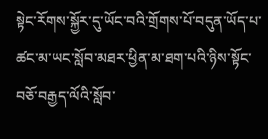སྟེང་རོགས་སྐྱོར་དུ་ཡོང་བའི་གྲོགས་པོ་བདུན་ཡོད་པ་ཚང་མ་ཡང་སློབ་མཐར་ཕྱིན་མ་ཐག་པའི་ཉིས་སྟོང་བཅོ་བརྒྱད་ལོའི་སློབ་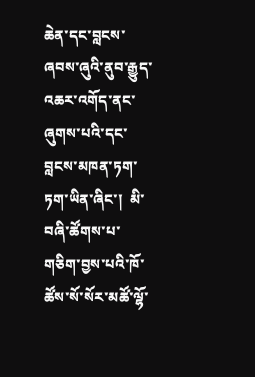ཆེན་དང་བླངས་ཞབས་ཞུའི་ནུབ་རྒྱུད་འཆར་འགོད་ནང་ཞུགས་པའི་དང་བླངས་མཁན་ཏག་ཏག་ཡིན་ཞིང་།  མི་བཞི་ཚོགས་པ་གཅིག་བྱས་པའི་ཁོ་ཚོས་སོ་སོར་མཚོ་ལྷོ་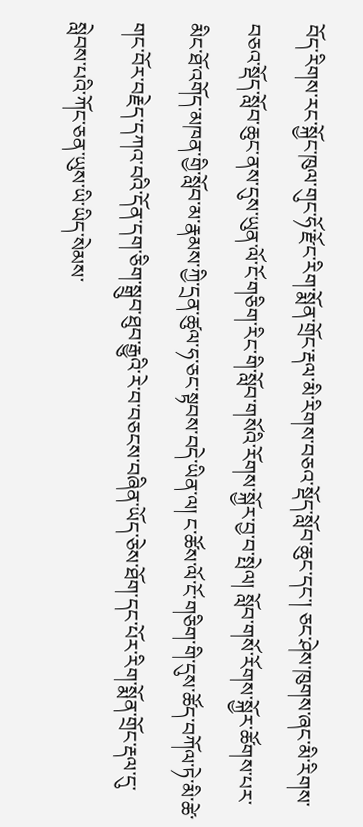བོད་རིགས་རང་སྐྱོང་ཁུལ་གུང་ཧོ་རྫོང་རིག་སྨོན་གྲོང་རྡལ་མི་རིགས་བཅའ་སྡོད་སློབ་ཆུང་དང་། ཅང་ཤེས་ཁུགས་ཞང་མི་རིགས་བཅའ་སྡོད་སློབ་ཆུང་ནས་དུས་ཡུན་ལོ་ངོ་གཅིག་རིང་གི་སློབ་གསོའི་རོགས་སྐྱོར་བྱ་བ་སྤེལ། སློབ་གསོ་རོགས་སྐྱོར་ཚོགས་པར་མིང་ཐོ་འགོད་མཁན་གྱི་སློབ་མ་རྣམས་ཀྱི་དྲན་ཚུལ་ཧ་ཅང་སྟབས་བདེ་ཡིན་ལ། ང་ཚོས་ལོ་ངོ་གཅིག་གི་དུས་ཚོད་བཀོལ་ཏེ་མི་ཚེ་གང་བོར་བརྗེད་དཀའ་བའི་དོན་དག་ཅིག་སྒྲུབ་ཐུབ་རྒྱུའི་རེ་བ་བཅངས་བཞིན་ཡོད་ཅེས་ཐོག་དང་པོར་རིག་སྨོན་གྲོང་རྡལ་དུ་སླེབས་པའི་ཀོང་ཅན་ཡུས་ཡི་ཡིད་སེམས་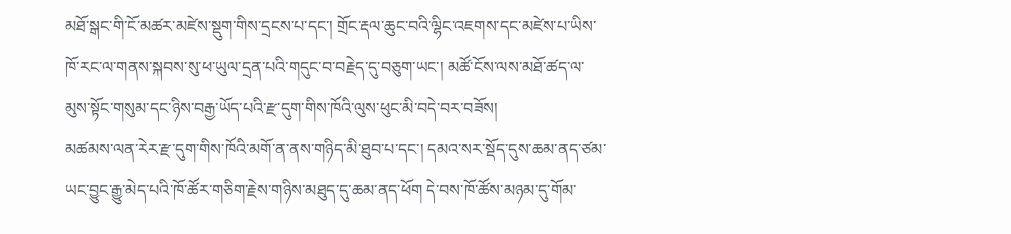མཐོ་སྒང་གི་ངོ་མཚར་མཛེས་སྡུག་གིས་དྲངས་པ་དང་། གྲོང་རྡལ་ཆུང་བའི་ལྷིང་འཇགས་དང་མཛེས་པ་ཡིས་ཁོ་རང་ལ་གནས་སྐབས་སུ་ཕ་ཡུལ་དྲན་པའི་གདུང་བ་བརྗེད་དུ་བཅུག་ཡང་། མཚོ་ངོས་ལས་མཐོ་ཚད་ལ་མུས་སྟོང་གསུམ་དང་ཉིས་བརྒྱ་ཡོད་པའི་རྫ་དུག་གིས་ཁོའི་ལུས་ཕུང་མི་བདེ་བར་བཟོས།
མཚམས་ལན་རེར་རྫ་དུག་གིས་ཁོའི་མགོ་ན་ནས་གཉིད་མི་ཐུབ་པ་དང་། དམའ་སར་སྡོད་དུས་ཆམ་ནད་ཙམ་ཡང་བྱུང་རྒྱུ་མེད་པའི་ཁོ་ཚོར་གཅིག་རྗེས་གཉིས་མཐུད་དུ་ཆམ་ནད་ཕོག དེ་བས་ཁོ་ཚོས་མཉམ་དུ་གོམ་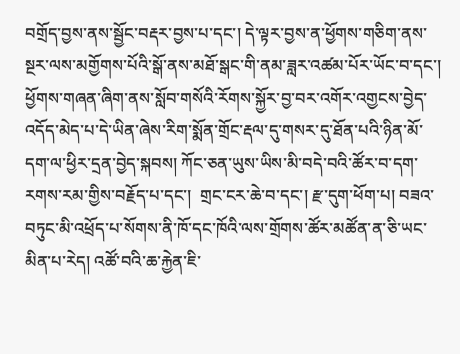བགྲོད་བྱས་ནས་སྦྱོང་བརྡར་བྱས་པ་དང་། དེ་ལྟར་བྱས་ན་ཕྱོགས་གཅིག་ནས་སྔར་ལས་མགྱོགས་པོའི་སྒོ་ནས་མཐོ་སྒང་གི་ནམ་ཟླར་འཚམ་པོར་ཡོང་བ་དང་། ཕྱོགས་གཞན་ཞིག་ནས་སློབ་གསོའི་རོགས་སྐྱོར་བྱ་བར་འགོར་འགྱངས་བྱེད་འདོད་མེད་པ་དེ་ཡིན་ཞེས་རིག་སྨོན་གྲོང་རྡལ་དུ་གསར་དུ་ཐོན་པའི་ཉིན་མོ་དག་ལ་ཕྱིར་དྲན་བྱེད་སྐབས། ཀོང་ཅན་ཡུས་ཡིས་མི་བདེ་བའི་ཚོར་བ་དག་རགས་རམ་གྱིས་བརྗོད་པ་དང་།  གྲང་ངར་ཆེ་བ་དང་། རྫ་དུག་ཕོག་པ། བཟའ་བཏུང་མི་འཕྲོད་པ་སོགས་ནི་ཁོ་དང་ཁོའི་ལས་གྲོགས་ཚོར་མཚོན་ན་ཅི་ཡང་མིན་པ་རེད། འཚོ་བའི་ཆ་རྐྱེན་ཇི་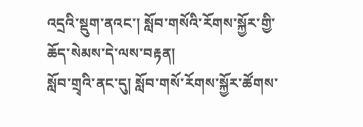འདྲའི་སྡུག་ནའང་། སློབ་གསོའི་རོགས་སྐྱོར་གྱི་ཆོད་སེམས་དེ་ལས་བརྟན།
སློབ་གྲྭའི་ནང་དུ། སློབ་གསོ་རོགས་སྐྱོར་ཚོགས་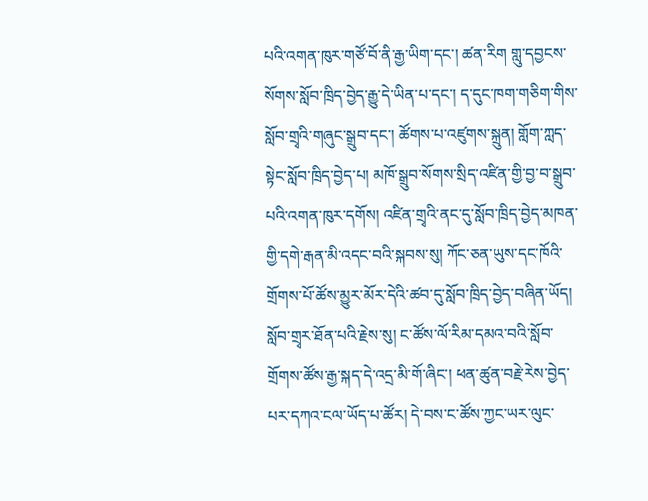པའི་འགན་ཁུར་གཙོ་བོ་ནི་རྒྱ་ཡིག་དང་། ཚན་རིག གླུ་དབྱངས་སོགས་སློབ་ཁྲིད་བྱེད་རྒྱུ་དེ་ཡིན་པ་དང་། ད་དུང་ཁག་གཅིག་གིས་སློབ་གྲྭའི་གཞུང་སྒྲུབ་དང་། ཚོགས་པ་འཛུགས་སྐྲུན། གློག་ཀླད་སྟེང་སློབ་ཁྲིད་བྱེད་པ། མཁོ་སྒྲུབ་སོགས་སྲིད་འཛིན་གྱི་བྱ་བ་སྒྲུབ་པའི་འགན་ཁུར་དགོས། འཛིན་གྲྭའི་ནང་དུ་སློབ་ཁྲིད་བྱེད་མཁན་གྱི་དགེ་རྒན་མི་འདང་བའི་སྐབས་སུ། ཀོང་ཅན་ཡུས་དང་ཁོའི་གྲོགས་པོ་ཚོས་མྱུར་མོར་དེའི་ཚབ་དུ་སློབ་ཁྲིད་བྱེད་བཞིན་ཡོད།  སློབ་གྲྭར་ཐོན་པའི་རྗེས་སུ། ང་ཚོས་ལོ་རིམ་དམའ་བའི་སློབ་གྲོགས་ཚོས་རྒྱ་སྐད་དེ་འདྲ་མི་གོ་ཞིང་། ཕན་ཚུན་བརྗེ་རེས་བྱེད་པར་དཀའ་ངལ་ཡོད་པ་ཚོར། དེ་བས་ང་ཚོས་ཀྱང་ཡར་ལུང་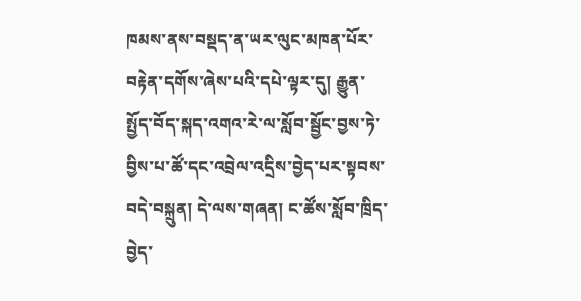ཁམས་ནས་བསྡད་ན་ཡར་ལུང་མཁན་པོར་བརྟེན་དགོས་ཞེས་པའི་དཔེ་ལྟར་དུ། རྒྱུན་སྤྱོད་བོད་སྐད་འགའ་རེ་ལ་སློབ་སྦྱོང་བྱས་ཏེ་བྱིས་པ་ཚོ་དང་འབྲེལ་འདྲིས་བྱེད་པར་སྟབས་བདེ་བསྐྲུན། དེ་ལས་གཞན། ང་ཚོས་སློབ་ཁྲིད་བྱེད་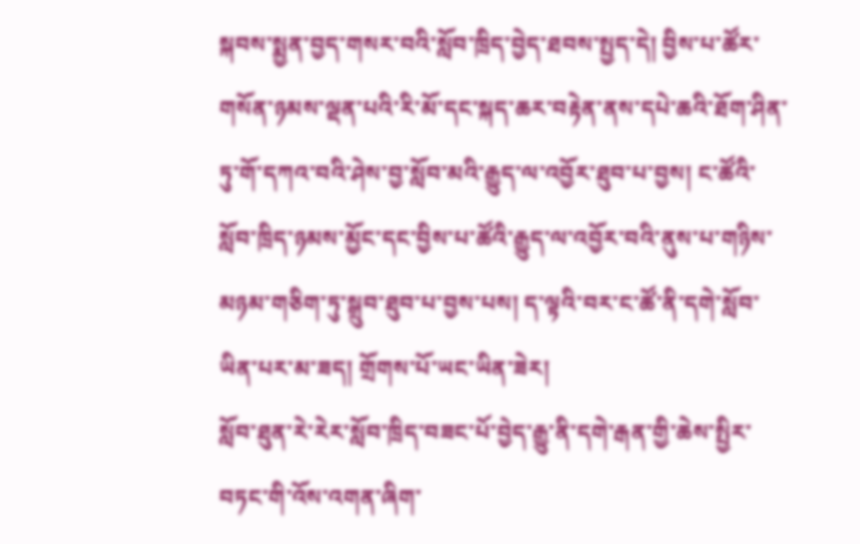སྐབས་སྨྱན་བྱད་གསར་བའི་སློབ་ཁྲིད་བྱེད་ཐབས་སྤྱད་དེ། བྱིས་པ་ཚོར་གསོན་ཉམས་ལྡན་པའི་རི་མོ་དང་སྐད་ཆར་བརྟེན་ནས་དཔེ་ཆའི་ཐོག་ཤིན་ཏུ་གོ་དཀའ་བའི་ཤེས་བྱ་སློབ་མའི་རྒྱུད་ལ་འབྱོར་ཐུབ་པ་བྱས། ང་ཚོའི་སློབ་ཁྲིད་ཉམས་མྱོང་དང་བྱིས་པ་ཚོའི་རྒྱུད་ལ་འབྱོར་བའི་ནུས་པ་གཉིས་མཉམ་གཅིག་ཏུ་སྒྲུབ་ཐུབ་པ་བྱས་པས། ད་ལྟའི་བར་ང་ཚོ་ནི་དགེ་སློབ་ཡིན་པར་མ་ཟད། གྲོགས་པོ་ཡང་ཡིན་ཟེར།
སློབ་ཐུན་རེ་རེར་སློབ་ཁྲིད་བཟང་པོ་བྱེད་རྒྱུ་ནི་དགེ་རྒན་གྱི་ཆེས་སྤྱིར་བཏང་གི་འོས་འགན་ཞིག་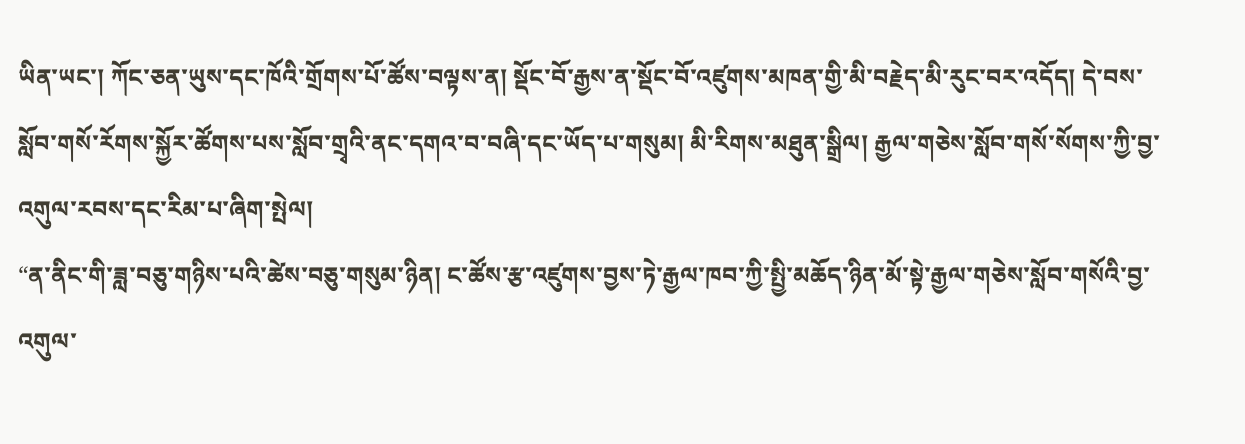ཡིན་ཡང་། ཀོང་ཅན་ཡུས་དང་ཁོའི་གྲོགས་པོ་ཚོས་བལྟས་ན། སྡོང་བོ་རྒྱས་ན་སྡོང་བོ་འཛུགས་མཁན་གྱི་མི་བརྗེད་མི་རུང་བར་འདོད། དེ་བས་སློབ་གསོ་རོགས་སྐྱོར་ཚོགས་པས་སློབ་གྲྭའི་ནང་དགའ་བ་བཞི་དང་ཡོད་པ་གསུམ། མི་རིགས་མཐུན་སྒྲིལ། རྒྱལ་གཅེས་སློབ་གསོ་སོགས་ཀྱི་བྱ་འགུལ་རབས་དང་རིམ་པ་ཞིག་སྤེལ།
“ན་ནིང་གི་ཟླ་བཅུ་གཉིས་པའི་ཚེས་བཅུ་གསུམ་ཉིན། ང་ཚོས་རྩ་འཛུགས་བྱས་ཏེ་རྒྱལ་ཁབ་ཀྱི་སྤྱི་མཆོད་ཉིན་མོ་སྟེ་རྒྱལ་གཅེས་སློབ་གསོའི་བྱ་འགུལ་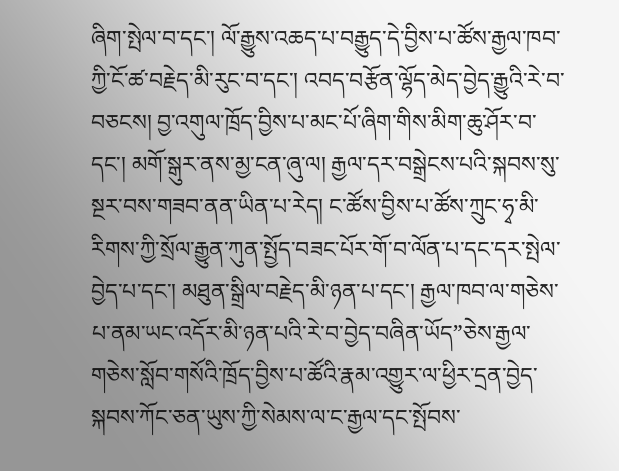ཞིག་སྤེལ་བ་དང་། ལོ་རྒྱུས་འཆད་པ་བརྒྱུད་དེ་བྱིས་པ་ཚོས་རྒྱལ་ཁབ་ཀྱི་ངོ་ཚ་བརྗེད་མི་རུང་བ་དང་། འབད་བརྩོན་ལྷོད་མེད་བྱེད་རྒྱུའི་རེ་བ་བཅངས། བྱ་འགུལ་ཁྲོད་བྱིས་པ་མང་པོ་ཞིག་གིས་མིག་ཆུ་ཤོར་བ་དང་། མགོ་སྒུར་ནས་མྱ་ངན་ཞུ་ལ། རྒྱལ་དར་བསྒྲེངས་པའི་སྐབས་སུ་སྔར་བས་གཟབ་ནན་ཡིན་པ་རེད། ང་ཚོས་བྱིས་པ་ཚོས་ཀྲུང་ཧྭ་མི་རིགས་ཀྱི་སྲོལ་རྒྱུན་ཀུན་སྤྱོད་བཟང་པོར་གོ་བ་ལོན་པ་དང་དར་སྤེལ་བྱེད་པ་དང་། མཐུན་སྒྲིལ་བརྗེད་མི་ཉན་པ་དང་། རྒྱལ་ཁབ་ལ་གཅེས་པ་ནམ་ཡང་འདོར་མི་ཉན་པའི་རེ་བ་བྱེད་བཞིན་ཡོད”ཅེས་རྒྱལ་གཅེས་སློབ་གསོའི་ཁྲོད་བྱིས་པ་ཚོའི་རྣམ་འགྱུར་ལ་ཕྱིར་དྲན་བྱེད་སྐབས་ཀོང་ཅན་ཡུས་ཀྱི་སེམས་ལ་ང་རྒྱལ་དང་སྤོབས་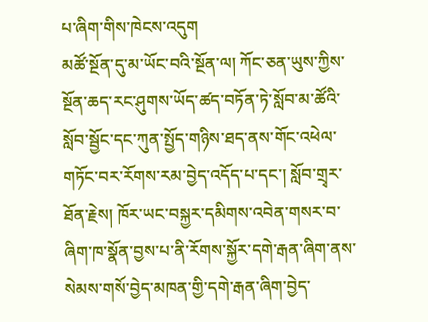པ་ཞིག་གིས་ཁེངས་འདུག
མཚོ་སྔོན་དུ་མ་ཡོང་བའི་སྔོན་ལ། ཀོང་ཅན་ཡུས་ཀྱིས་སྔོན་ཆད་རང་ཤུགས་ཡོད་ཚད་བཏོན་ཏེ་སློབ་མ་ཚོའི་སློབ་སྦྱོང་དང་ཀུན་སྤྱོད་གཉིས་ཐད་ནས་གོང་འཕེལ་གཏོང་བར་རོགས་རམ་བྱེད་འདོད་པ་དང་། སློབ་གྲྭར་ཐོན་རྗེས། ཁོར་ཡང་བསྐྱར་དམིགས་འབེན་གསར་བ་ཞིག་ཁ་སྣོན་བྱས་པ་ནི་རོགས་སྐྱོར་དགེ་རྒན་ཞིག་ནས་སེམས་གསོ་བྱེད་མཁན་གྱི་དགེ་རྒན་ཞིག་བྱེད་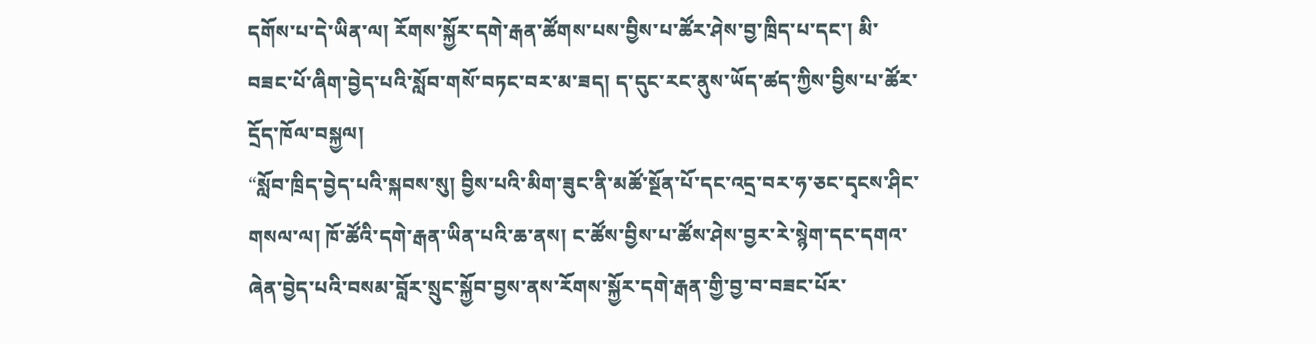དགོས་པ་དེ་ཡིན་ལ། རོགས་སྐྱོར་དགེ་རྒན་ཚོགས་པས་བྱིས་པ་ཚོར་ཤེས་བྱ་ཁྲིད་པ་དང་། མི་བཟང་པོ་ཞིག་བྱེད་པའི་སློབ་གསོ་བཏང་བར་མ་ཟད། ད་དུང་རང་ནུས་ཡོད་ཚད་ཀྱིས་བྱིས་པ་ཚོར་དྲོད་ཁོལ་བསྐྱལ།
“སློབ་ཁྲིད་བྱེད་པའི་སྐབས་སུ། བྱིས་པའི་མིག་ཟུང་ནི་མཚོ་སྔོན་པོ་དང་འདྲ་བར་ཧ་ཅང་དྭངས་ཤིང་གསལ་ལ། ཁོ་ཚོའི་དགེ་རྒན་ཡིན་པའི་ཆ་ནས། ང་ཚོས་བྱིས་པ་ཚོས་ཤེས་བྱར་རེ་སྙེག་དང་དགའ་ཞེན་བྱེད་པའི་བསམ་བློར་སྲུང་སྐྱོབ་བྱས་ནས་རོགས་སྐྱོར་དགེ་རྒན་གྱི་བྱ་བ་བཟང་པོར་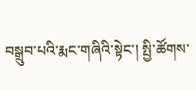བསྒྲུབ་པའི་རྨང་གཞིའི་སྟེང་། སྤྱི་ཚོགས་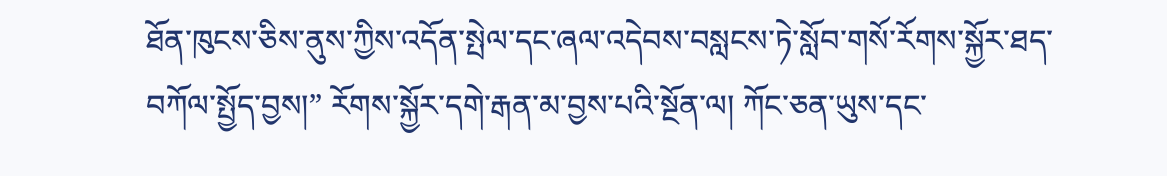ཐོན་ཁུངས་ཅིས་ནུས་ཀྱིས་འདོན་སྤེལ་དང་ཞལ་འདེབས་བསླངས་ཏེ་སློབ་གསོ་རོགས་སྐྱོར་ཐད་བཀོལ་སྤྱོད་བྱས།” རོགས་སྐྱོར་དགེ་རྒན་མ་བྱས་པའི་སྔོན་ལ། ཀོང་ཅན་ཡུས་དང་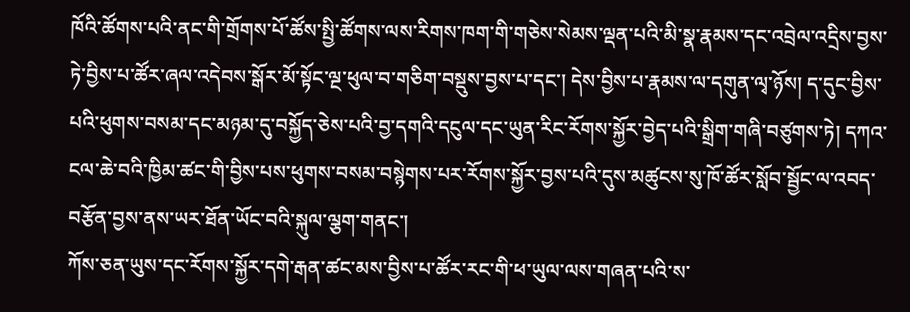ཁོའི་ཚོགས་པའི་ནང་གི་གྲོགས་པོ་ཚོས་སྤྱི་ཚོགས་ལས་རིགས་ཁག་གི་གཅེས་སེམས་ལྡན་པའི་མི་སྣ་རྣམས་དང་འབྲེལ་འདྲིས་བྱས་ཏེ་བྱིས་པ་ཚོར་ཞལ་འདེབས་སྒོར་མོ་སྟོང་ལྔ་ཕུལ་བ་གཅིག་བསྡུས་བྱས་པ་དང་། དེས་བྱིས་པ་རྣམས་ལ་དགུན་ལྭ་ཉོས། ད་དུང་བྱིས་པའི་ཕུགས་བསམ་དང་མཉམ་དུ་བསྐྱོད་ཅེས་པའི་བྱ་དགའི་དངུལ་དང་ཡུན་རིང་རོགས་སྐྱོར་བྱེད་པའི་སྒྲིག་གཞི་བཙུགས་ཏེ། དཀའ་ངལ་ཆེ་བའི་ཁྱིམ་ཚང་གི་བྱིས་པས་ཕུགས་བསམ་བསྙེགས་པར་རོགས་སྐྱོར་བྱས་པའི་དུས་མཚུངས་སུ་ཁོ་ཚོར་སློབ་སྦྱོང་ལ་འབད་བརྩོན་བྱས་ནས་ཡར་ཐོན་ཡོང་བའི་སྐུལ་ལྕག་གནང་།
ཀོས་ཅན་ཡུས་དང་རོགས་སྐྱོར་དགེ་རྒན་ཚང་མས་བྱིས་པ་ཚོར་རང་གི་ཕ་ཡུལ་ལས་གཞན་པའི་ས་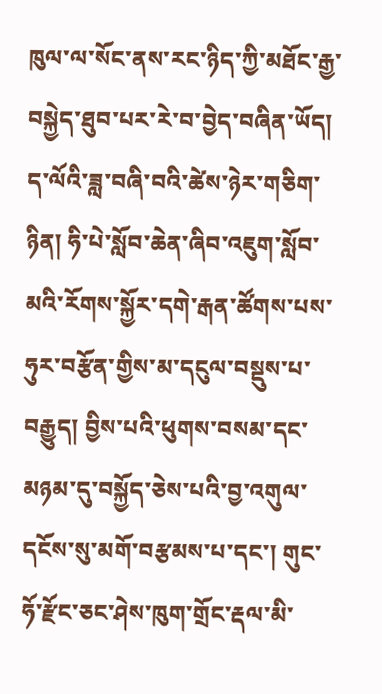ཁུལ་ལ་སོང་ནས་རང་ཉིད་ཀྱི་མཐོང་རྒྱ་བསྐྱེད་ཐུབ་པར་རེ་བ་བྱེད་བཞིན་ཡོད། ད་ལོའི་ཟླ་བཞི་བའི་ཚེས་ཉེར་གཅིག་ཉིན། ཧི་པེ་སློབ་ཆེན་ཞིབ་འཇུག་སློབ་མའི་རོགས་སྐྱོར་དགེ་རྒན་ཚོགས་པས་ཧུར་བརྩོན་གྱིས་མ་དངུལ་བསྡུས་པ་བརྒྱུད། བྱིས་པའི་ཕུགས་བསམ་དང་མཉམ་དུ་བསྐྱོད་ཅེས་པའི་བྱ་འགུལ་དངོས་སུ་མགོ་བརྩམས་པ་དང་། གུང་ཧོ་རྫོང་ཅང་ཤེས་ཁུག་གྲོང་རྡལ་མི་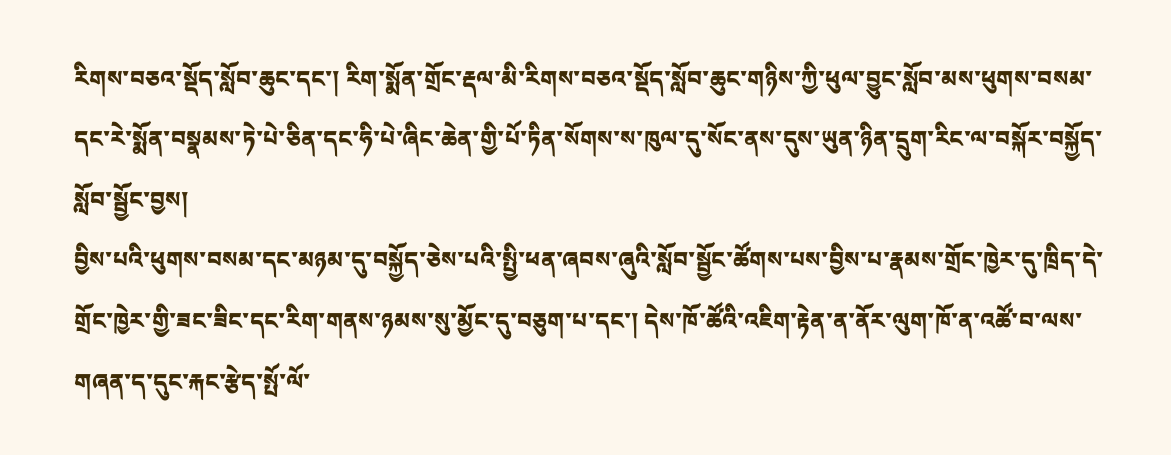རིགས་བཅའ་སྡོད་སློབ་ཆུང་དང་། རིག་སྨོན་གྲོང་རྡལ་མི་རིགས་བཅའ་སྡོད་སློབ་ཆུང་གཉིས་ཀྱི་ཕུལ་བྱུང་སློབ་མས་ཕུགས་བསམ་དང་རེ་སྨོན་བསྣམས་ཏེ་པེ་ཅིན་དང་ཧི་པེ་ཞིང་ཆེན་གྱི་པོ་ཏིན་སོགས་ས་ཁུལ་དུ་སོང་ནས་དུས་ཡུན་ཉིན་དྲུག་རིང་ལ་བསྐོར་བསྐྱོད་སློབ་སྦྱོང་བྱས།
བྱིས་པའི་ཕུགས་བསམ་དང་མཉམ་དུ་བསྐྱོད་ཅེས་པའི་སྤྱི་ཕན་ཞབས་ཞུའི་སློབ་སྦྱོང་ཚོགས་པས་བྱིས་པ་རྣམས་གྲོང་ཁྱེར་དུ་ཁྲིད་དེ་གྲོང་ཁྱེར་གྱི་ཟང་ཟིང་དང་རིག་གནས་ཉམས་སུ་མྱོང་དུ་བཅུག་པ་དང་། དེས་ཁོ་ཚོའི་འཇིག་རྟེན་ན་ནོར་ལུག་ཁོ་ན་འཚོ་བ་ལས་གཞན་ད་དུང་རྐང་རྩེད་སྤོ་ལོ་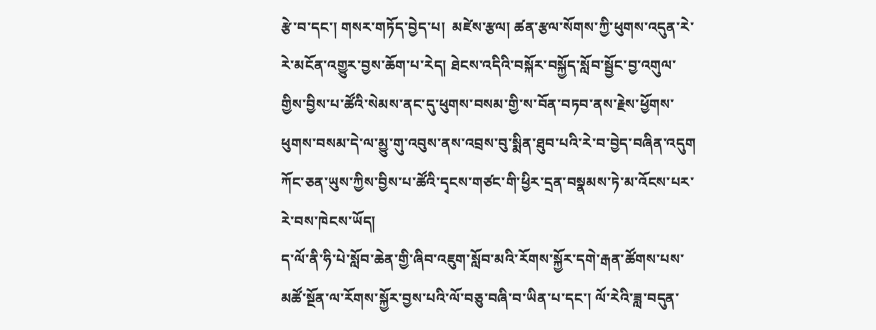རྩེ་བ་དང་། གསར་གཏོད་བྱེད་པ།  མཛེས་རྩལ། ཚན་རྩལ་སོགས་ཀྱི་ཕུགས་འདུན་རེ་རེ་མངོན་འགྱུར་བྱས་ཆོག་པ་རེད། ཐེངས་འདིའི་བསྐོར་བསྐྱོད་སློབ་སྦྱོང་བྱ་འགུལ་གྱིས་བྱིས་པ་ཚོའི་སེམས་ནང་དུ་ཕུགས་བསམ་གྱི་ས་བོན་བཏབ་ནས་རྗེས་ཕྱོགས་ཕུགས་བསམ་དེ་ལ་མྱུ་གུ་འབུས་ནས་འབྲས་བུ་སྨིན་ཐུབ་པའི་རེ་བ་བྱེད་བཞིན་འདུག ཀོང་ཅན་ཡུས་ཀྱིས་བྱིས་པ་ཚོའི་དྭངས་གཙང་གི་ཕྱིར་དྲན་བསྣམས་ཏེ་མ་འོངས་པར་རེ་བས་ཁེངས་ཡོད།
ད་ལོ་ནི་ཧི་པེ་སློབ་ཆེན་གྱི་ཞིབ་འཇུག་སློབ་མའི་རོགས་སྐྱོར་དགེ་རྒན་ཚོགས་པས་མཚོ་སྔོན་ལ་རོགས་སྐྱོར་བྱས་པའི་ལོ་བཅུ་བཞི་བ་ཡིན་པ་དང་། ལོ་རེའི་ཟླ་བདུན་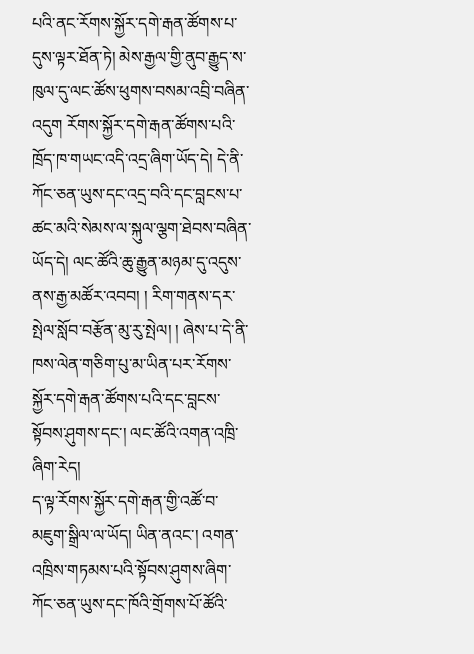པའི་ནང་རོགས་སྐྱོར་དགེ་རྒན་ཚོགས་པ་དུས་ལྟར་ཐོན་ཏེ། མེས་རྒྱལ་གྱི་ནུབ་རྒྱུད་ས་ཁུལ་དུ་ལང་ཚོས་ཕུགས་བསམ་འབྲི་བཞིན་འདུག རོགས་སྐྱོར་དགེ་རྒན་ཚོགས་པའི་ཁྲོད་ཁ་གཡང་འདི་འདྲ་ཞིག་ཡོད་དེ། དེ་ནི་ཀོང་ཅན་ཡུས་དང་འདྲ་བའི་དང་བླངས་པ་ཚང་མའི་སེམས་ལ་སྐུལ་ལྕག་ཐེབས་བཞིན་ཡོད་དེ། ལང་ཚོའི་ཆུ་རྒྱུན་མཉམ་དུ་འདུས་ནས་རྒྱ་མཚོར་འབབ། ། རིག་གནས་དར་སྤེལ་སློབ་བརྩོན་མུ་རུ་སྤེལ། ། ཞེས་པ་དེ་ནི་ཁས་ལེན་གཅིག་པུ་མ་ཡིན་པར་རོགས་སྐྱོར་དགེ་རྒན་ཚོགས་པའི་དང་བླངས་སྟོབས་ཤུགས་དང་། ལང་ཚོའི་འགན་འཁྲི་ཞིག་རེད།
ད་ལྟ་རོགས་སྐྱོར་དགེ་རྒན་གྱི་འཚོ་བ་མཇུག་སྒྲིལ་ལ་ཡོད། ཡིན་ནའང་། འགན་འཁྲིས་གཏམས་པའི་སྟོབས་ཤུགས་ཞིག་ཀོང་ཅན་ཡུས་དང་ཁོའི་གྲོགས་པོ་ཚོའི་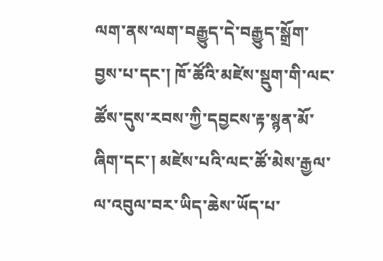ལག་ནས་ལག་བརྒྱུད་དེ་བརྒྱུད་སྒྲོག་བྱས་པ་དང་། ཁོ་ཚོའི་མཛེས་སྡུག་གི་ལང་ཚོས་དུས་རབས་ཀྱི་དབྱངས་རྟ་སྙན་མོ་ཞིག་དང་། མཛེས་པའི་ལང་ཚོ་མེས་རྒྱལ་ལ་འབུལ་བར་ཡིད་ཆེས་ཡོད་པ་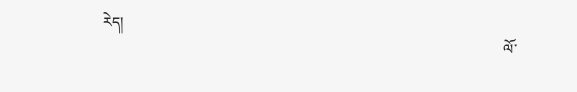རེད།
                                                                                                              ལོ་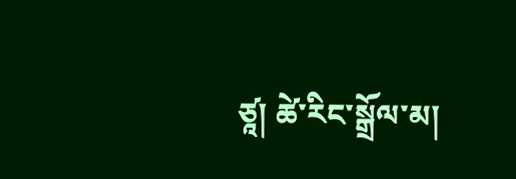ཙཱ། ཚེ་རིང་སྒྲོལ་མ།